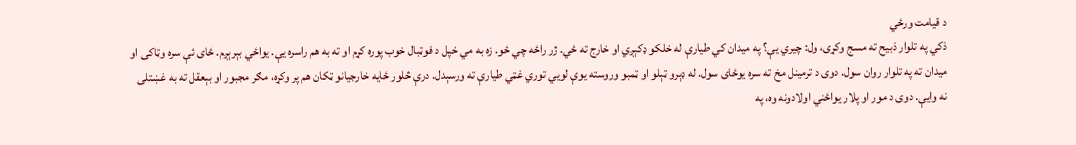د قيامت ورځي
ذکي په تلوار ذبيح ته مسج وکړی، ول: چيري يې؟ په ميدان کي طيارې له خلکو ډکېږي او خارج ته ځي. ژر راځه چي ځو. زه به مي خپل د فوټبال خوب پوره کړم او ته به هم راسره يې. يواځي بېرېږم. ځای ئې سره وټاکی او ميدان ته په تلوار روان سول. دوی د ترمينل مخ ته سره يوځای سول. له ډېرو ټېلو او ټمبو وروسته يوې لويي توري غټي طيارې ته ورسېدل. درې څلور ځايه خارجيانو ټکان هم پر وکړه، مګر مجبور او بېعقل ته به غښتلی نه وايې. دوی د مور او پلار يواځني اولادونه وه، په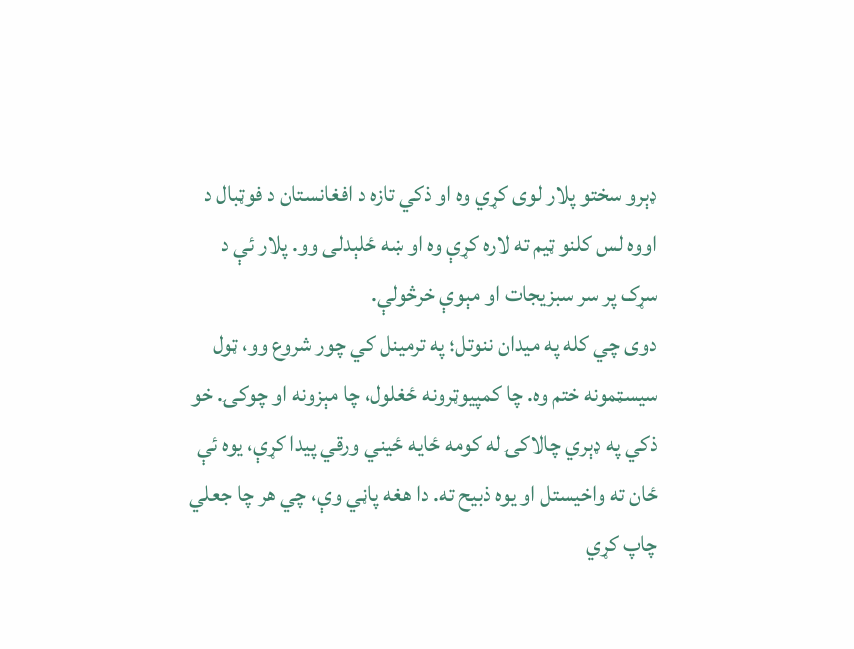ډېرو سختو پلار لوی کړي وه او ذکي تازه د افغانستان د فوټبال د اووه لس کلنو ټيم ته لاره کړې وه او ښه ځلېدلی وو. پلار ئې د سړک پر سر سبزيجات او مېوې خرڅولې.
دوی چي کله په ميدان ننوتل؛ په ترمينل کي چور شروع وو، ټول سيسټمونه ختم وه. چا کمپيوټرونه ځغلول، چا مېزونه او چوکۍ. خو ذکي په ډېري چالاکۍ له کومه ځايه ځيني ورقي پيدا کړې، يوه ئې ځان ته واخيستل او يوه ذبيح ته. دا هغه پاڼي وې، چي هر چا جعلي چاپ کړي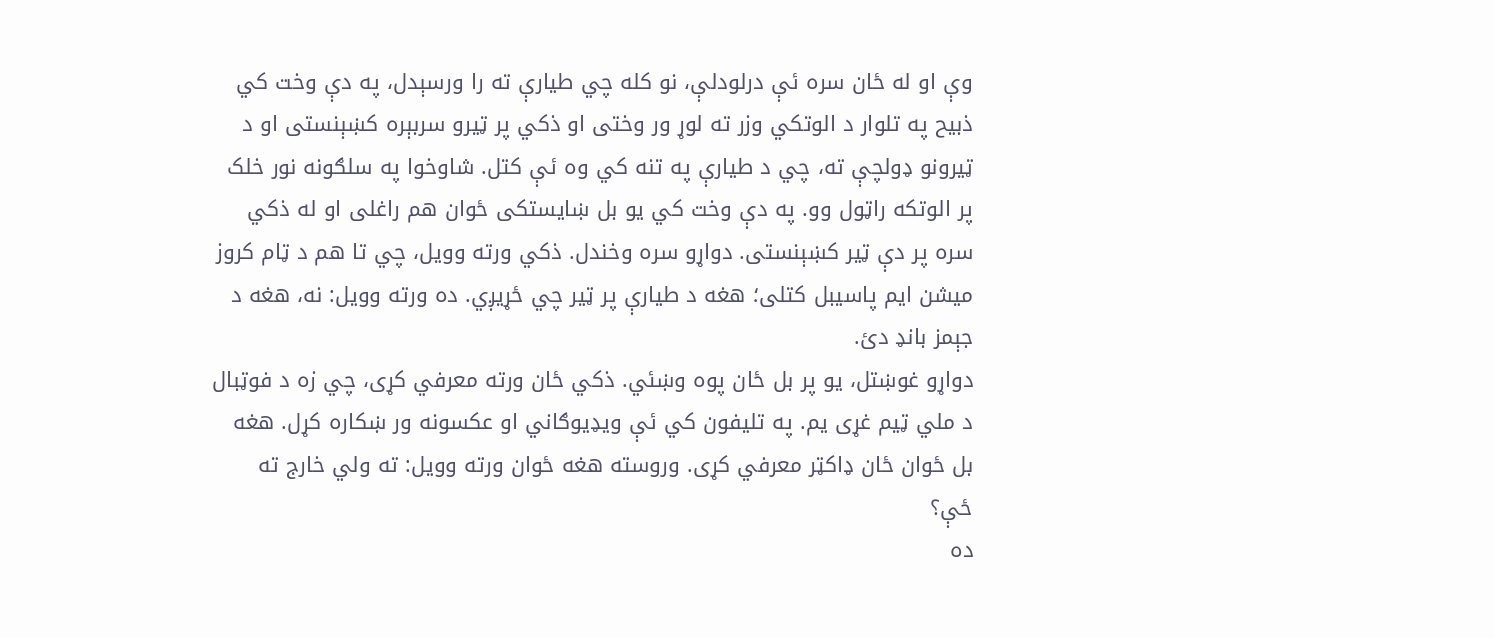وې او له ځان سره ئې درلودلې، نو کله چي طيارې ته را ورسېدل، په دې وخت کي ذبيح په تلوار د الوتکي وزر ته لوړ ور وختی او ذکي پر ټيرو سربېره کښېنستی او د ټيرونو ډولچې ته، چي د طيارې په تنه کي وه ئې کتل. شاوخوا په سلګونه نور خلک پر الوتکه راټول وو. په دې وخت کي يو بل ښايستکی ځوان هم راغلی او له ذکي سره پر دې ټير کښېنستی. دواړو سره وخندل. ذکي ورته وويل، چي تا هم د ټام کروز ميشن ايم پاسيبل کتلی؛ هغه د طيارې پر ټير چي ځړيږي. ده ورته وويل: نه، هغه د جېمز بانډ دئ.
دواړو غوښتل، يو پر بل ځان پوه وښئي. ذکي ځان ورته معرفي کړی، چي زه د فوټبال د ملي ټيم غړی يم. په تليفون کي ئې ويډيوګاني او عکسونه ور ښکاره کړل. هغه بل ځوان ځان ډاکټر معرفي کړی. وروسته هغه ځوان ورته وويل: ته ولي خارج ته ځې؟
ده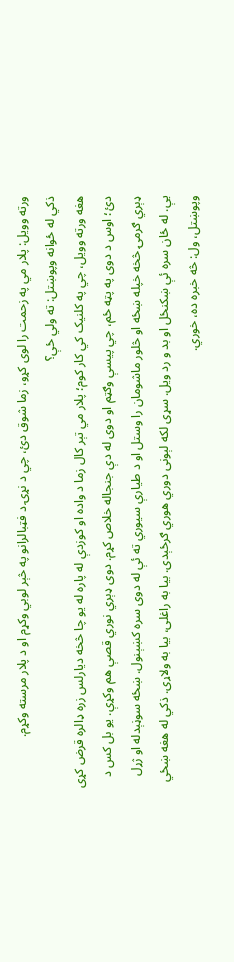ورته وويل: پلار مي په زحمت را لوی کړو، زما شوق دئ، چي د نړۍ د فټبالرانو په څېر لوبي وکړم او د پلار مرسته وکړم.
ذکي له ځوانه وپوښتل: ته ولي ځې؟
هغه ورته وويل، چي په کلنيک کي کار کوم؛ پلار مي تېر کال زما د واده او کوزدې له پاره له يو چا څخه ديارلس زره ډالره قرض کړی دئ؛ اوس د دوی په پټه ځم، چي پيسې وګټم او دوی له دې جنجاله خلاص کړم. دوی ډېري نوري قصې هم وکړې. يو بل کس د ډېري ګرمۍ څخه خپله ښځه او څلور ماشومان را وستل او د طيارې سيوري ته ئې له دوی سره کښېنول. ښځه سوڼېدله او ژړل يې. له ځان سره ئې ښکنځل او بد و رد ويل. سړی لکه لېونی دوري هوري ګرځېدی. بيا به راغلی، بيا به ولاړی. ذکي له هغه ښځي وپوښتل، ول: څه خبره ده، خوري.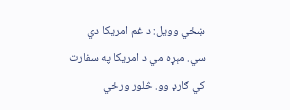ښځي وويل: د غم امريکا دي سي. مېړه مي د امريکا په سفارت کي ګارډ وو. څلور ورځي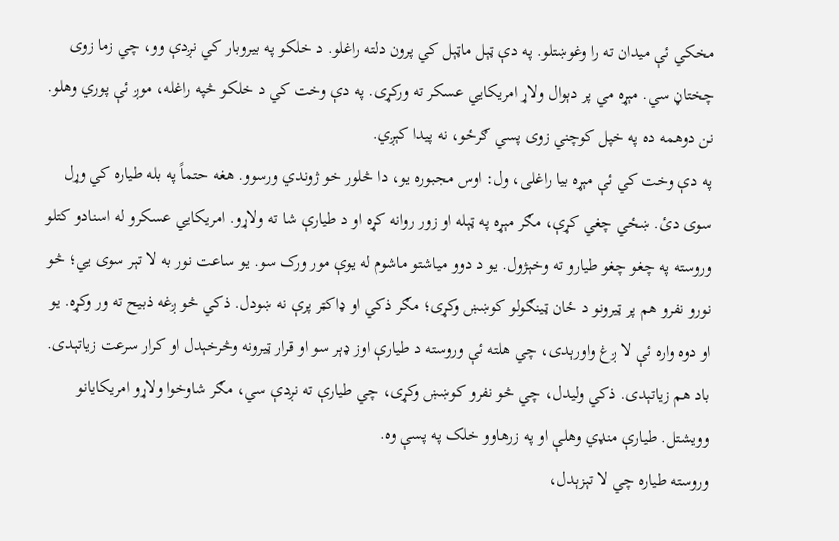مخکي ئې ميدان ته را وغوښتلو. په دې ټېل ماټېل کي پرون دلته راغلو. د خلکو په بيروبار کي نږدې وو، چي زما زوی چختاڼ سي. مېړه مي پر دېوال ولاړ امريکايي عسکر ته ورکړی. په دې وخت کي د خلکو څپه راغله، موږ ئې پوري وهلو. نن دوهمه ده په خپل کوچني زوی پسي ګرځو، نه پيدا کېږي.
په دې وخت کي ئې مېړه بيا راغلی، ول: اوس مجبوره يو، دا څلور خو ژوندي ورسوو. هغه حتماً په بله طياره کي وړل سوی دئ. ښځي چغي کړې، مګر مېړه په ټېله او زور روانه کړه او د طيارې شا ته ولاړو. امريکايي عسکرو له اسنادو کتلو وروسته په چغو چغو طيارو ته وخېژول. يو د دوو مياشتو ماشوم له يوې مور ورک سو. يو ساعت نور به لا تېر سوی يي؛ څو نورو نفرو هم پر ټيرونو د ځان ټينګولو کوښښ وکړی؛ مګر ذکي او ډاکټر پرې نه ښودل. ذکي څو ږغه ذبيح ته ور وکړه. يو او دوه واره ئې لا ږغ واورېدی، چي هلته ئې وروسته د طيارې اوز ډېر سو او قرار ټيرونه وڅرخېدل او کرار سرعت زياتېدی. باد هم زياتېدی. ذکي وليدل، چي څو نفرو کوښښ وکړی، چي طيارې ته نږدې سي، مګر شاوخوا ولاړو امريکايانو وويشتل. طيارې منډي وهلې او په زرهاوو خلک په پسې وه.
وروسته طياره چي لا تېزېدل،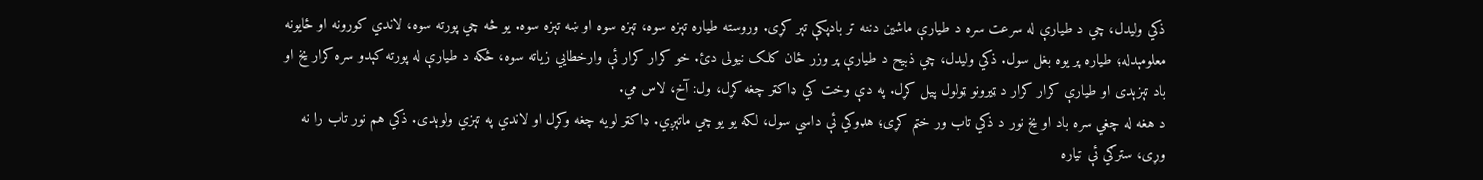ذکي وليدل، چي د طيارې له سرعت سره د طيارې ماشين دننه تر بادپکې تېر کړی. وروسته طياره تېزه سوه، تېزه سوه او ښه تېزه سوه. يو څه چي پورته سوه، لاندي کورونه او ځايونه معلومېدله؛ طياره پر يوه بغل سول. ذکي وليدل، چي ذبيح د طيارې پر وزر ځان کلک نيولی دئ. خو کرار کرار ئې وارخطايي زياته سوه، ځکه د طيارې له پورته کېدو سره کرار يخ او باد تېزېدی او طيارې کرار کرار د ټيرونو ټولول پيل کړل. په دې وخت کي ډاکټر چغه کړل، ول: آخ، لاس مي.
د هغه له چغي سره باد او يخ نور د ذکي تاب ور ختم کړی؛ هډوکي ئې داسي سول، لکه يو يو چي ماتېږي. ډاکټر لويه چغه وکړل او لاندي په تېزي ولوېدی. ذکي هم نور تاب را نه وړی، سترګي ئې تياره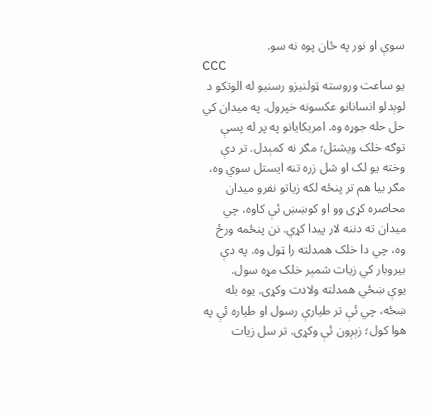سوې او نور په ځان پوه نه سو.
CCC
يو ساعت وروسته ټولنيزو رسنيو له الوتکو د لوېدلو انسانانو عکسونه خپرول. په ميدان کي حل حله جوړه وه. امريکايانو په پر له پسې توګه خلک ويشتل؛ مګر نه کمېدل. تر دې وخته يو لک او شل زره تنه ايستل سوي وه، مګر بيا هم تر پنځه لکه زياتو نفرو ميدان محاصره کړی وو او کوښښ ئې کاوه، چي ميدان ته دننه لار پيدا کړي. نن پنځمه ورځ وه، چي دا خلک همدلته را ټول وه. په دې بيروبار کي زيات شمېر خلک مړه سول.
يوې ښځي همدلته ولادت وکړی. يوه بله ښځه، چي ئې تر طيارې رسول او طياره ئې په هوا کول؛ زېږون ئې وکړی. تر سل زيات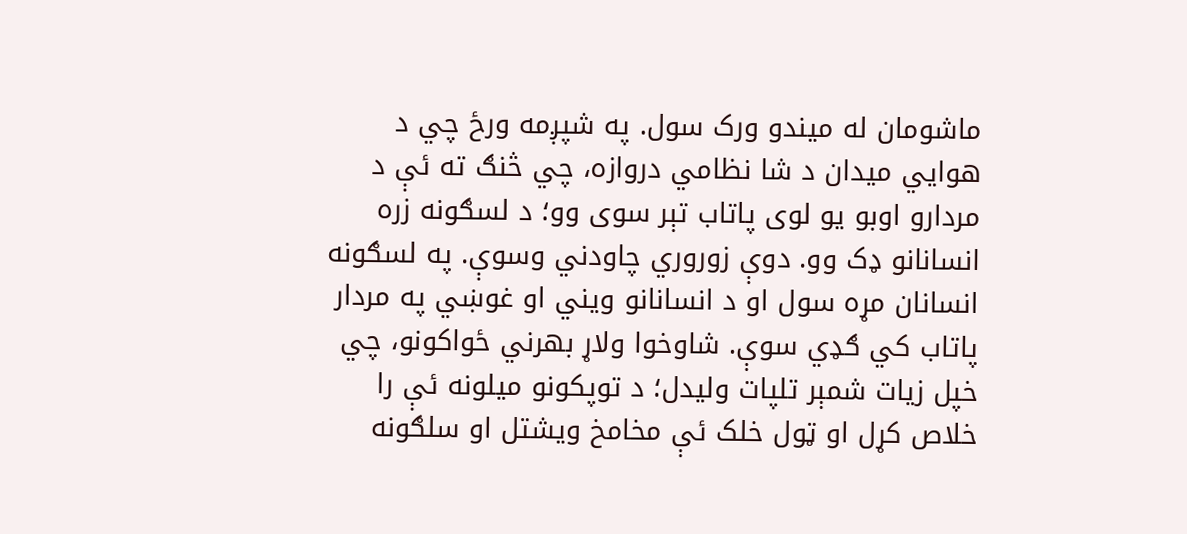ماشومان له ميندو ورک سول. په شپږمه ورځ چي د هوايي ميدان د شا نظامي دروازه، چي څنګ ته ئې د مردارو اوبو يو لوی پاتاب تېر سوی وو؛ د لسګونه زره انسانانو ډک وو. دوې زوروري چاودني وسوې. په لسګونه انسانان مړه سول او د انسانانو ويني او غوښي په مردار پاتاب کي ګډي سوې. شاوخوا ولاړ بهرني ځواکونو، چي خپل زيات شمېر تلپات وليدل؛ د توپکونو ميلونه ئې را خلاص کړل او ټول خلک ئې مخامخ ويشتل او سلګونه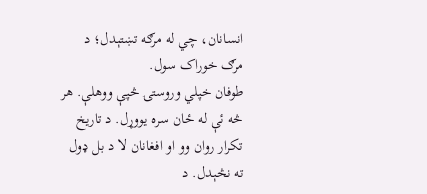انسانان، چي له مرګه تښتېدل؛ د مرګ خوراک سول.
طوفان خپلي وروستۍ څپې ووهلې. هر څه ئې له ځان سره يووړل. د تاريخ تکرار روان وو او افغانان لا د بل ډول ته نڅېدل. د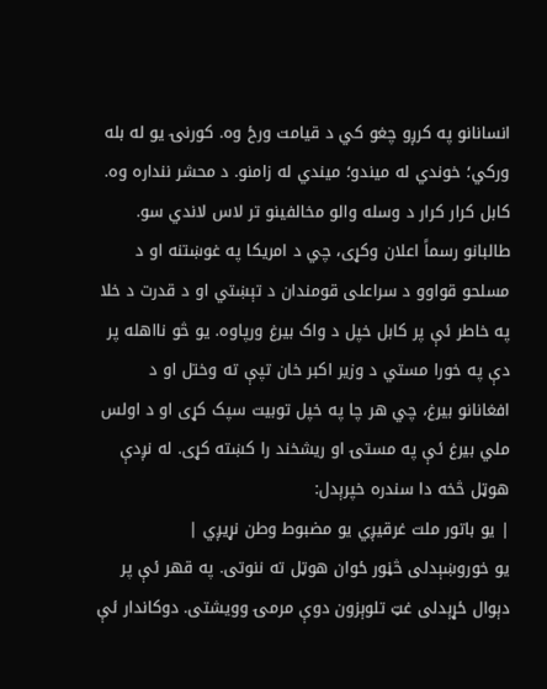انسانانو په کرږو چغو کي د قيامت ورځ وه. کورنۍ يو له بله ورکي؛ خوندي له ميندو؛ ميندي له زامنو. د محشر ننداره وه.
کابل کرار کرار د وسله والو مخالفينو تر لاس لاندي سو. طالبانو رسماً اعلان وکړی، چي د امريکا په غوښتنه او د مسلحو قواوو د سراعلی قومندان د تېښتي او د قدرت د خلا په خاطر ئې پر کابل خپل د واک بيرغ ورپاوه. يو څو نااهله پر دې په خورا مستي د وزير اکبر خان تپې ته وختل او د افغانانو بيرغ، چي هر چا په خپل توبيت سپک کړی او د اولس ملي بيرغ ئې په مستۍ او ريشخند را کښته کړی. له نږدې هوټل څخه دا سندره خپرېدل:
| يو باتور ملت غرقيږي يو مضبوط وطن نړيږي |
يو خوروښېدلى څڼور ځوان هوټل ته ننوتی. په قهر ئې پر دېوال ځړېدلی غټ تلوېزون دوې مرمۍ وويشتی. دوکاندار ئې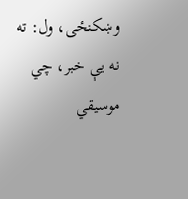وښکنځی، ول: ته نه يې خبر، چي موسيقي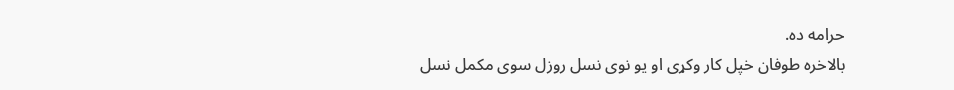حرامه ده.
بالاخره طوفان خپل کار وکړی او يو نوی نسل روزل سوی مکمل نسل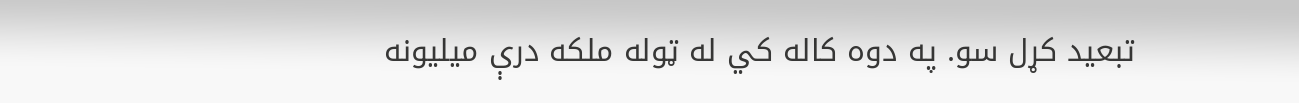تبعيد کړل سو. په دوه کاله کي له ټوله ملکه درې ميليونه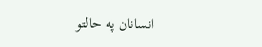انسانان په حالتو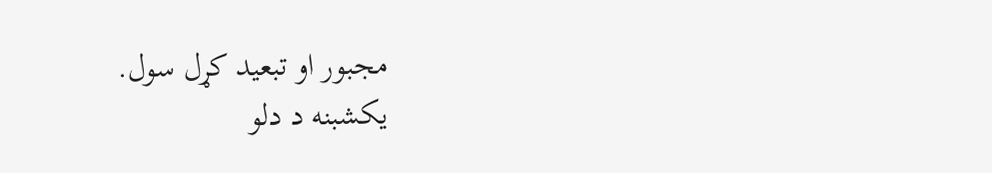مجبور او تبعيد کړل سول.
يکشبنه د دلو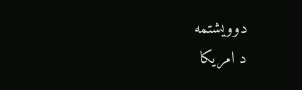دوويشتمه
د امريکا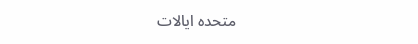متحده ايالات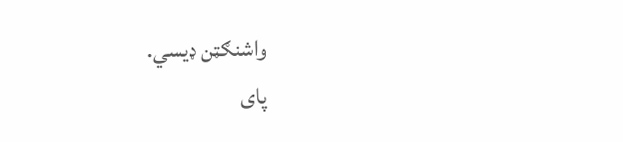واشنګټن ډيسي.
پای